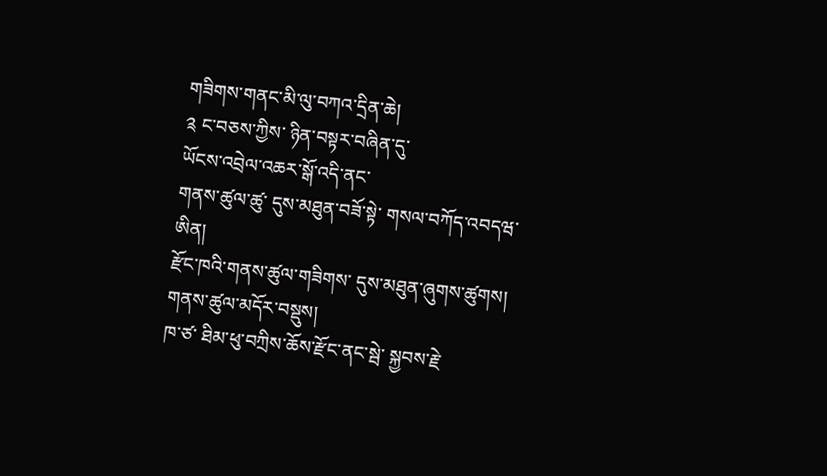གཟིགས་གནང་མི་ལུ་བཀའ་དྲིན་ཆེ།
༉ ང་བཅས་ཀྱིས་ ཉིན་བསྟར་བཞིན་དུ་
ཡོངས་འབྲེལ་འཆར་སྒོ་འདི་ནང་
གནས་ཚུལ་ཚུ་ དུས་མཐུན་བཟོ་སྟེ་ གསལ་བཀོད་འབདཝ་ཨིན།
རྫོང་ཁའི་གནས་ཚུལ་གཟིགས་ དུས་མཐུན་ཞུགས་ཚུགས།
གནས་ཚུལ་མདོར་བསྡུས།
ཁ་ཙ་ ཐིམ་ཕུ་བཀྲིས་ཆོས་རྫོང་ནང་སྦེ་ སྐྱབས་རྗེ་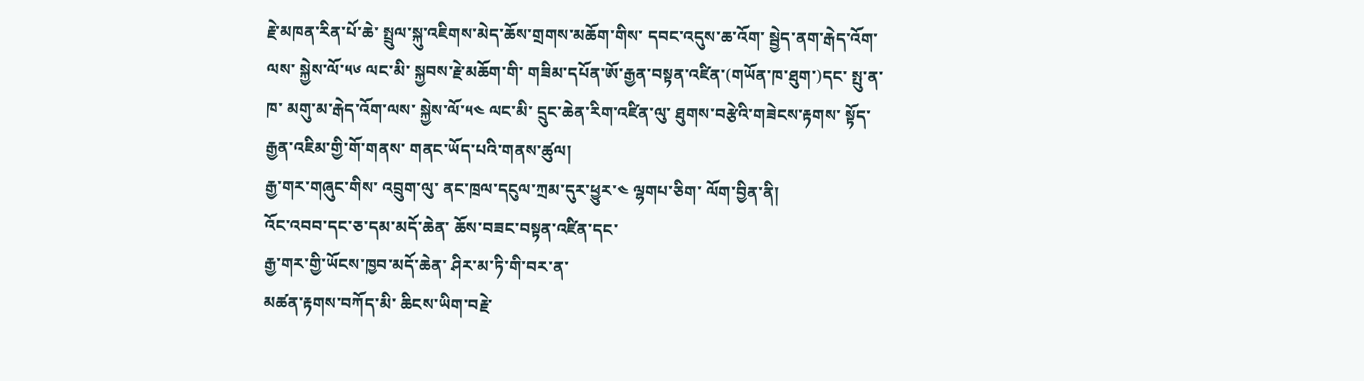རྗེ་མཁན་རིན་པོ་ཆེ་ སྤྲུལ་སྐུ་འཇིགས་མེད་ཆོས་གྲགས་མཆོག་གིས་ དབང་འདུས་ཆ་འོག་ སྦྱེད་ནག་རྒེད་འོག་ལས་ སྐྱེས་ལོ་༥༦ ལང་མི་ སྐྱབས་རྗེ་མཆོག་གི་ གཟིམ་དཔོན་ཨོ་རྒྱན་བསྟན་འཛིན་(གཡོན་ཁ་ཐུག་)དང་ སྤུ་ན་ཁ་ མགུ་མ་རྒེད་འོག་ལས་ སྐྱེས་ལོ་༥༤ ལང་མི་ དྲུང་ཆེན་རིག་འཛིན་ལུ་ ཐུགས་བརྩེའི་གཟེངས་རྟགས་ སྟོད་རྒྱན་འཇིམ་གྱི་གོ་གནས་ གནང་ཡོད་པའི་གནས་ཚུལ།
རྒྱ་གར་གཞུང་གིས་ འབྲུག་ལུ་ ནང་ཁྲལ་དངུལ་ཀྲམ་དུར་ཕྱུར་༤ ལྷགཔ་ཅིག་ ལོག་བྱིན་ནི།
འོང་འབབ་དང་ཅ་དམ་མདོ་ཆེན་ ཆོས་བཟང་བསྟན་འཛིན་དང་
རྒྱ་གར་གྱི་ཡོངས་ཁྱབ་མདོ་ཆེན་ ཤིར་མ་ཏི་གི་བར་ན་
མཚན་རྟགས་བཀོད་མི་ ཆིངས་ཡིག་བརྗེ་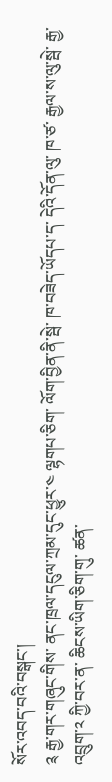སོར་འབད་བའི་བསྒང་།
༉ རྒྱ་གར་གཞུང་གིས་ ནང་ཁྲལ་དངུལ་ཀྲམ་དུང་ཕྱུར་༤ ལྷགཔ་ཅིག་ ལོག་བྱིན་ནི་སྦེ་ ཁ་བཟེད་ཡོདཔ་ད་ དེའི་དོན་ལུ་ ཁ་ཙ་ རྒྱལ་ས་ལུ་སྦེ་ རྒྱ་འབྲུག་༢ ཀྱི་བར་ན་ ཆིངས་ཡིག་ཅིག་གུ་ ཚན་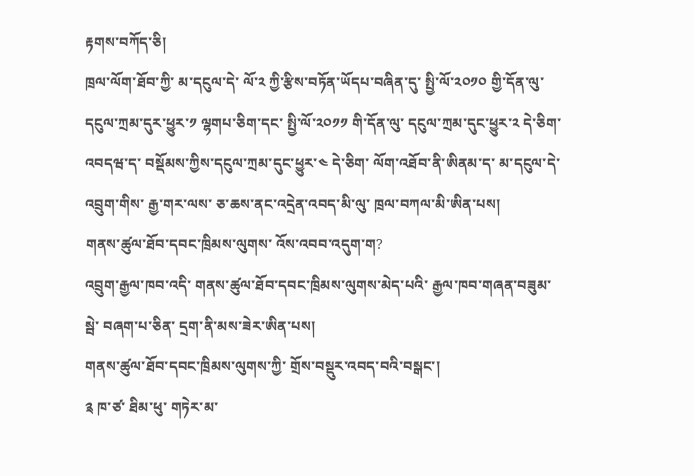རྟགས་བཀོད་ཅི།
ཁྲལ་ལོག་ཐོབ་ཀྱི་ མ་དངུལ་དེ་ ལོ་༢ ཀྱི་རྩིས་བཏོན་ཡོདཔ་བཞིན་དུ་ སྤྱི་ལོ་༢༠༡༠ གྱི་དོན་ལུ་ དངུལ་ཀྲམ་དུར་ཕྱུར་༡ ལྷགཔ་ཅིག་དང་ སྤྱི་ལོ་༢༠༡༡ གི་དོན་ལུ་ དངུལ་ཀྲམ་དུང་ཕྱུར་༢ དེ་ཅིག་འབདཝ་ད་ བསྡོམས་ཀྱིས་དངུལ་ཀྲམ་དུང་ཕྱུར་༤ དེ་ཅིག་ ལོག་འཐོབ་ནི་ཨིནམ་ད་ མ་དངུལ་དེ་ འབྲུག་གིས་ རྒྱ་གར་ལས་ ཅ་ཆས་ནང་འདྲེན་འབད་མི་ལུ་ ཁྲལ་བཀལ་མི་ཨིན་པས།
གནས་ཚུལ་ཐོབ་དབང་ཁྲིམས་ལུགས་ འོས་འབབ་འདུག་ག?
འབྲུག་རྒྱལ་ཁབ་འདི་ གནས་ཚུལ་ཐོབ་དབང་ཁྲིམས་ལུགས་མེད་པའི་ རྒྱལ་ཁབ་གཞན་བཟུམ་སྦེ་ བཞག་པ་ཅིན་ དྲག་ནི་མས་ཟེར་ཨིན་པས།
གནས་ཚུལ་ཐོབ་དབང་ཁྲིམས་ལུགས་ཀྱི་ གྲོས་བསྡུར་འབད་བའི་བསྒང་།
༉ ཁ་ཙ་ ཐིམ་ཕུ་ གཏེར་མ་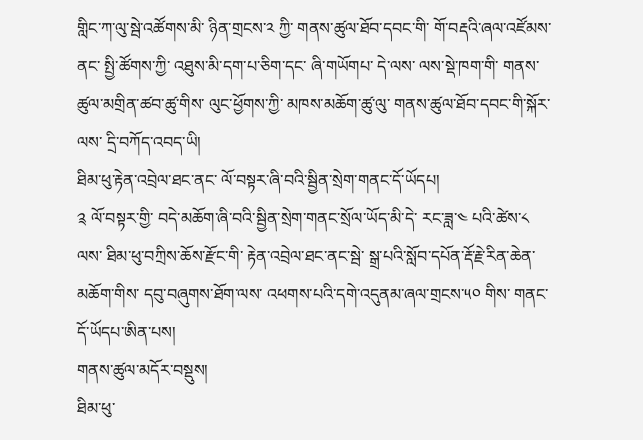གླིང་ཀ་ལུ་སྦེ་འཚོགས་མི་ ཉིན་གྲངས་༢ ཀྱི་ གནས་ཚུལ་ཐོབ་དབང་གི་ གོ་བརྡའི་ཞལ་འཛོམས་ནང་ སྤྱི་ཚོགས་ཀྱི་ འཐུས་མི་དག་པ་ཅིག་དང་ ཞི་གཡོགཔ་ དེ་ལས་ ལས་སྡེ་ཁག་གི་ གནས་ཚུལ་མགྲིན་ཚབ་ཚུ་གིས་ ལུང་ཕྱོགས་ཀྱི་ མཁས་མཆོག་ཚུ་ལུ་ གནས་ཚུལ་ཐོབ་དབང་གི་སྐོར་ལས་ དྲི་བཀོད་འབད་ཡི།
ཐིམ་ཕུ་རྟེན་འབྲེལ་ཐང་ནང་ ལོ་བསྟར་ཞི་བའི་སྦྱིན་སྲེག་གནང་དོ་ཡོདཔ།
༉ ལོ་བསྟར་གྱི་ བདེ་མཆོག་ཞི་བའི་སྦྱིན་སྲེག་གནང་སྲོལ་ཡོད་མི་དེ་ རང་ཟླ་༤ པའི་ཚེས་༨ ལས་ ཐིམ་ཕུ་བཀྲིས་ཆོས་རྫོང་གི་ རྟེན་འབྲེལ་ཐང་ནང་སྦེ་ སྒྲ་པའི་སློབ་དཔོན་རྡོ་རྗེ་རིན་ཆེན་མཆོག་གིས་ དབུ་བཞུགས་ཐོག་ལས་ འཕགས་པའི་དགེ་འདུནམ་ཞལ་གྲངས་༥༠ གིས་ གནང་དོ་ཡོདཔ་ཨིན་པས།
གནས་ཚུལ་མདོར་བསྡུས།
ཐིམ་ཕུ་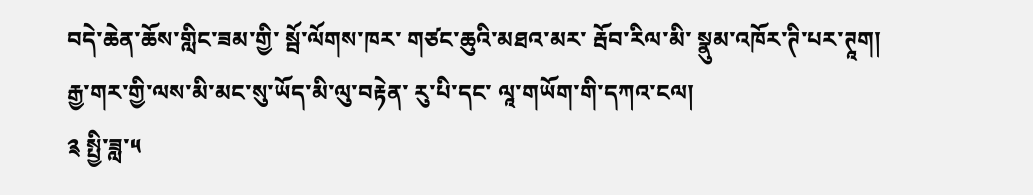བདེ་ཆེན་ཆོས་གླིང་ཟམ་གྱི་ སྦོ་ལོགས་ཁར་ གཙང་ཆུའི་མཐའ་མར་ རྦོབ་རིལ་མི་ སྣུམ་འཁོར་ཊི་པར་ཊཱག།
རྒྱ་གར་གྱི་ལས་མི་མང་སུ་ཡོད་མི་ལུ་བརྟེན་ རུ་པི་དང་ ལཱ་གཡོག་གི་དཀའ་ངལ།
༉ སྤྱི་ཟླ་༥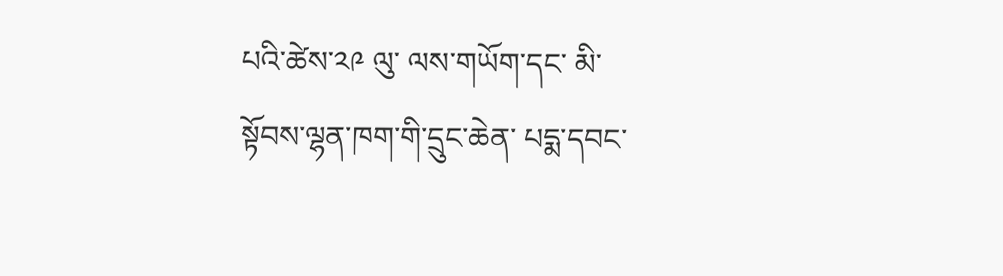པའི་ཚེས་༢༩ ལུ་ ལས་གཡོག་དང་ མི་སྟོབས་ལྷན་ཁག་གི་དྲུང་ཆེན་ པདྨ་དབང་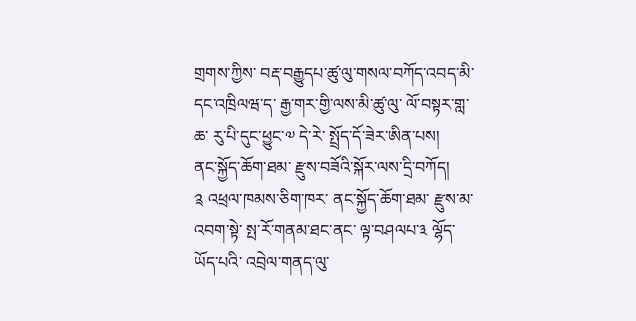གྲགས་ཀྱིས་ བརྡ་བརྒྱུདཔ་ཚུ་ལུ་གསལ་བཀོད་འབད་མི་དང་འཁྲིལཝ་ད་ རྒྱ་གར་གྱི་ལས་མི་ཚུ་ལུ་ ལོ་བསྟར་གླ་ཆ་ རུ་པི་དུང་ཕྱུང་༧ དེ་རེ་ སྤྲོད་དོ་ཟེར་ཨིན་པས།
ནང་སྐྱོད་ཆོག་ཐམ་ རྫུས་བཟོའི་སྐོར་ལས་དྲི་བཀོད།
༉ འཕྲལ་ཁམས་ཅིག་ཁར་ ནང་སྐྱོད་ཆོག་ཐམ་ རྫུས་མ་འབག་སྟེ་ སྤ་རོ་གནམ་ཐང་ནང་ ལྟ་བཤལཔ་༣ ལྷོད་ཡོད་པའི་ འབྲེལ་གནད་ལུ་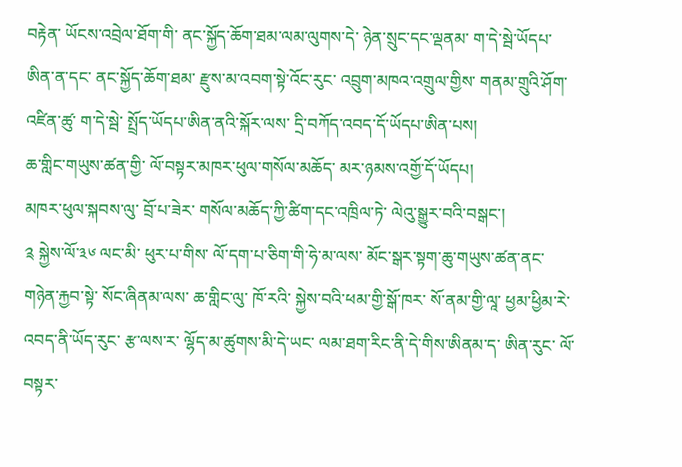བརྟེན་ ཡོངས་འབྲེལ་ཐོག་གི་ ནང་སྐྱོད་ཆོག་ཐམ་ལམ་ལུགས་དེ་ ཉེན་སྲུང་དང་ལྡནམ་ ག་དེ་སྦེ་ཡོདཔ་ཨིན་ན་དང་ ནང་སྐྱོད་ཆོག་ཐམ་ རྫུས་མ་འབག་སྟེ་འོང་རུང་ འབྲུག་མཁའ་འགྲུལ་གྱིས་ གནམ་གྲུའི་ཤོག་འཛིན་ཚུ་ ག་དེ་སྦེ་ སྤྲོད་ཡོདཔ་ཨིན་ནའི་སྐོར་ལས་ དྲི་བཀོད་འབད་དོ་ཡོདཔ་ཨིན་པས།
ཆ་གླིང་གཡུས་ཚན་གྱི་ ལོ་བསྟར་མཁར་ཕུལ་གསོལ་མཆོད་ མར་ཉམས་འགྱོ་དོ་ཡོདཔ།
མཁར་ཕུལ་སྐབས་ལུ་ བྲོ་པ་ཟེར་ གསོལ་མཆོད་ཀྱི་ཚིག་དང་འཁྲིལ་ཏེ་ ལེའུ་སྒྱུར་བའི་བསྒང་།
༉ སྐྱེས་ལོ་༣༦ ལང་མི་ ཕུར་པ་གིས་ ལོ་དག་པ་ཅིག་གི་ཧེ་མ་ལས་ མོང་སྒར་སྟག་ཆུ་གཡུས་ཚན་ནང་ གཉེན་རྐྱབ་སྟེ་ སོང་ཞིནམ་ལས་ ཆ་གླིང་ལུ་ ཁོ་རའི་ སྐྱེས་བའི་ཕམ་གྱི་སྒོ་ཁར་ སོ་ནམ་གྱི་ལཱ་ ཕྱམ་ཕྱིམ་རེ་འབད་ནི་ཡོད་རུང་ རྩ་ལས་ར་ ལྷོད་མ་ཚུགས་མི་དེ་ཡང་ ལམ་ཐག་རིང་ནི་དེ་གིས་ཨིནམ་ད་ ཨིན་རུང་ ལོ་བསྟར་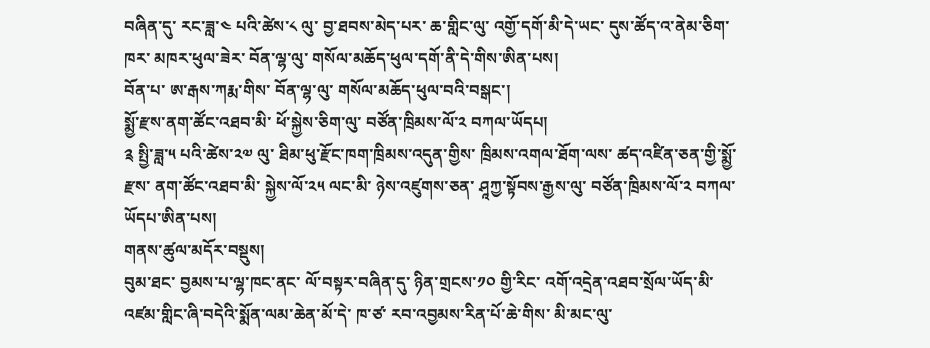བཞིན་དུ་ རང་ཟླ་༤ པའི་ཚེས་༨ ལུ་ བྱ་ཐབས་མེད་པར་ ཆ་གླིང་ལུ་ འགྱོ་དགོ་མི་དེ་ཡང་ དུས་ཚོད་འ་ནེམ་ཅིག་ཁར་ མཁར་ཕུལ་ཟེར་ བོན་ལྷ་ལུ་ གསོལ་མཆོད་ཕུལ་དགོ་ནི་དེ་གིས་ཨིན་པས།
བོན་པ་ ཨ་རྒས་ཀརྨ་གིས་ བོན་ལྷ་ལུ་ གསོལ་མཆོད་ཕུལ་བའི་བསྒང་།
སྨྱོ་རྫས་ནག་ཚོང་འཐབ་མི་ ཕོ་སྐྱེས་ཅིག་ལུ་ བཙོན་ཁྲིམས་ལོ་༢ བཀལ་ཡོདཔ།
༉ སྤྱི་ཟླ་༥ པའི་ཚེས་༢༧ ལུ་ ཐིམ་ཕུ་རྫོང་ཁག་ཁྲིམས་འདུན་གྱིས་ ཁྲིམས་འགལ་ཐོག་ལས་ ཚད་འཛིན་ཅན་གྱི་སྨྱོ་རྫས་ ནག་ཚོང་འཐབ་མི་ སྐྱེས་ལོ་༢༥ ལང་མི་ ཉེས་འཛུགས་ཅན་ ཤཱཀྱ་སྟོབས་རྒྱས་ལུ་ བཙོན་ཁྲིམས་ལོ་༢ བཀལ་ཡོདཔ་ཨིན་པས།
གནས་ཚུལ་མདོར་བསྡུས།
བུམ་ཐང་ བྱམས་པ་ལྷ་ཁང་ནང་ ལོ་བསྟར་བཞིན་དུ་ ཉིན་གྲངས་༡༠ གྱི་རིང་ འགོ་འདྲེན་འཐབ་སྲོལ་ཡོད་མི་ འཛམ་གླིང་ཞི་བདེའི་སྨོན་ལམ་ཆེན་མོ་དེ་ ཁ་ཙ་ རབ་འབྱམས་རིན་པོ་ཆེ་གིས་ མི་མང་ལུ་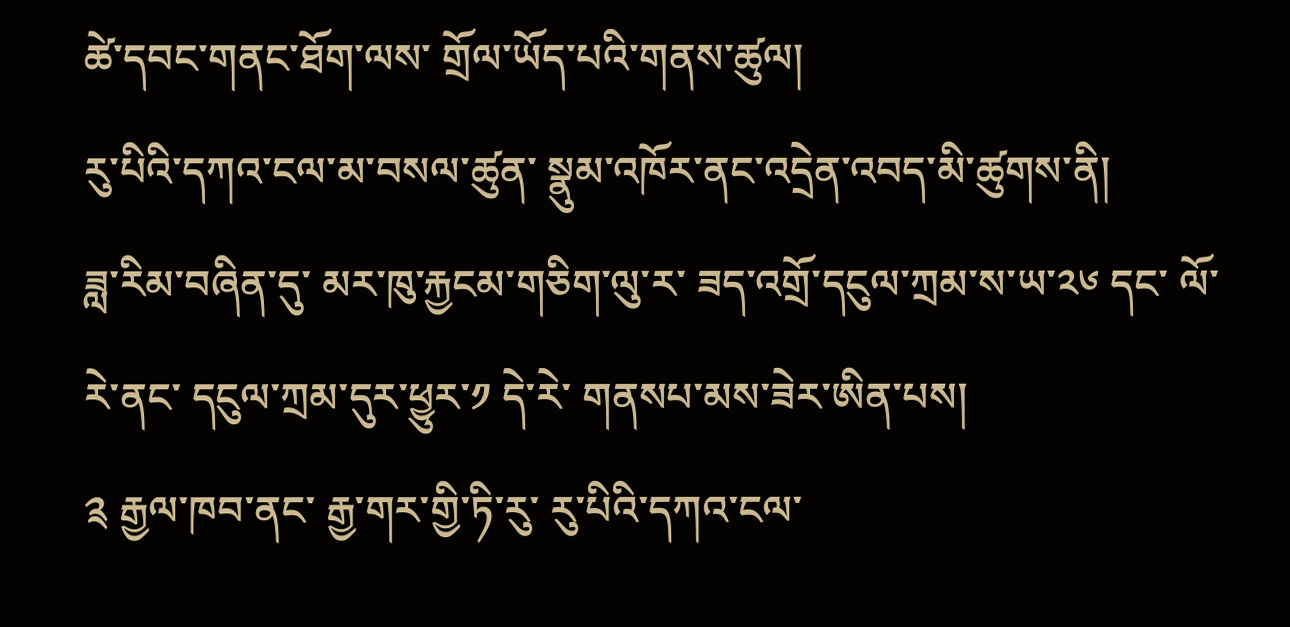ཚེ་དབང་གནང་ཐོག་ལས་ གྲོལ་ཡོད་པའི་གནས་ཚུལ།
རུ་པིའི་དཀའ་ངལ་མ་བསལ་ཚུན་ སྣུམ་འཁོར་ནང་འདྲེན་འབད་མི་ཚུགས་ནི།
ཟླ་རིམ་བཞིན་དུ་ མར་ཁུ་རྐྱངམ་གཅིག་ལུ་ར་ ཟད་འགྲོ་དངུལ་ཀྲམ་ས་ཡ་༢༦ དང་ ལོ་རེ་ནང་ དངུལ་ཀྲམ་དུར་ཕྱུར་༡ དེ་རེ་ གནསཔ་མས་ཟེར་ཨིན་པས།
༉ རྒྱལ་ཁབ་ནང་ རྒྱ་གར་གྱི་ཏི་རུ་ རུ་པིའི་དཀའ་ངལ་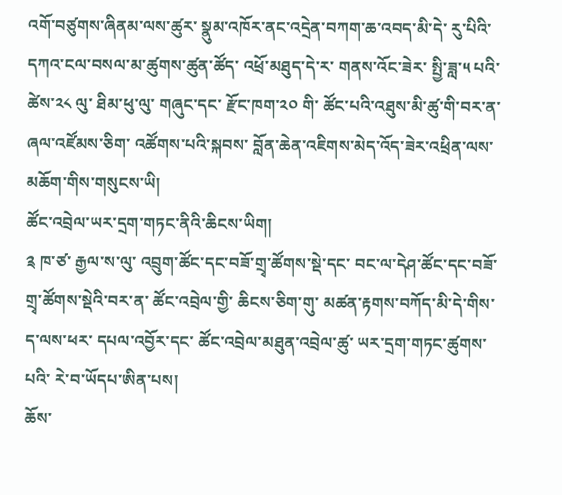འགོ་བཙུགས་ཞིནམ་ལས་ཚུར་ སྣུམ་འཁོར་ནང་འདྲེན་བཀག་ཆ་འབད་མི་དེ་ རུ་པིའི་དཀའ་ངལ་བསལ་མ་ཚུགས་ཚུན་ཚོད་ འཕྲོ་མཐུད་དེ་ར་ གནས་འོང་ཟེར་ སྤྱི་ཟླ་༥ པའི་ཚེས་༢༨ ལུ་ ཐིམ་ཕུ་ལུ་ གཞུང་དང་ རྫོང་ཁག་༢༠ གི་ ཚོང་པའི་འཐུས་མི་ཚུ་གི་བར་ན་ ཞལ་འཛོམས་ཅིག་ འཚོགས་པའི་སྐབས་ བློན་ཆེན་འཇིགས་མེད་འོད་ཟེར་འཕྲིན་ལས་མཆོག་གིས་གསུངས་ཡི།
ཚོང་འབྲེལ་ཡར་དྲག་གཏང་ནིའི་ཆིངས་ཡིག།
༉ ཁ་ཙ་ རྒྱལ་ས་ལུ་ འབྲུག་ཚོང་དང་བཟོ་གྲྭ་ཚོགས་སྡེ་དང་ བང་ལ་དེཤ་ཚོང་དང་བཟོ་གྲྭ་ཚོགས་སྡེའི་བར་ན་ ཚོང་འབྲེལ་གྱི་ ཆིངས་ཅིག་གུ་ མཚན་རྟགས་བཀོད་མི་དེ་གིས་ ད་ལས་ཕར་ དཔལ་འབྱོར་དང་ ཚོང་འབྲེལ་མཐུན་འབྲེལ་ཚུ་ ཡར་དྲག་གཏང་ཚུགས་པའི་ རེ་བ་ཡོདཔ་ཨིན་པས།
ཆོས་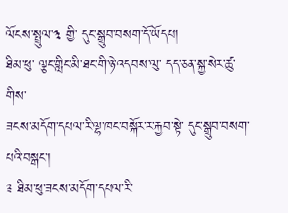ལོངས་སྤྲུལ་༣ གྱི་ དུང་སྒྲུབ་བསག་དོ་ཡོདཔ།
ཐིམ་ཕུ་ ལྕང་གླིང་མི་ཐང་གི་ཉེ་འདབས་ལུ་ དད་ཅན་སྐྱ་སེར་ཚུ་གིས་
ཟངས་མདོག་དཔལ་རི་ལྷ་ཁང་བསྐོར་ར་རྐྱབ་སྟེ་ དུང་སྒྲུབ་བསག་པའི་བསྒང་།
༉ ཐིམ་ཕུ་ཟངས་མདོག་དཔལ་རི་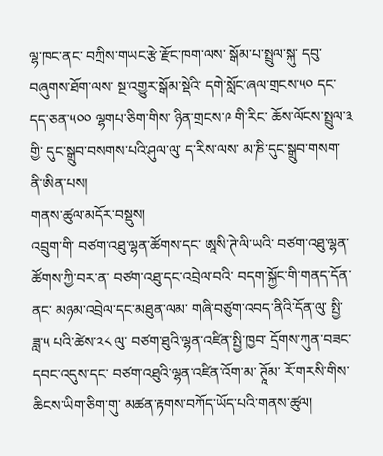ལྷ་ཁང་ནང་ བཀྲིས་གཡང་རྩེ་རྫོང་ཁག་ལས་ སྒོམ་པ་སྤྲུལ་སྐུ་ དབུ་བཞུགས་ཐོག་ལས་ སྔ་འགྱུར་སྒོམ་སྡེའི་ དགེ་སློང་ཞལ་གྲངས་༥༠ དང་ དད་ཅན་༥༠༠ ལྷགཔ་ཅིག་གིས་ ཉིན་གྲངས་༩ གི་རིང་ ཆོས་ལོངས་སྤྲུལ་༣ གྱི་ དུང་སྒྲུབ་བསགས་པའི་ཤུལ་ལུ་ ད་རིས་ལས་ མ་ཎི་དུང་སྒྲུབ་གསག་ནི་ཨིན་པས།
གནས་ཚུལ་མདོར་བསྡུས།
འབྲུག་གི་ བཙག་འཐུ་ལྷན་ཚོགས་དང་ ཨཱསི་ཊེ་ལི་ཡའི་ བཙག་འཐུ་ལྷན་ཚོགས་ཀྱི་བར་ན་ བཙག་འཐུ་དང་འབྲེལ་བའི་ བདག་སྐྱོང་གི་གནད་དོན་ནང་ མཉམ་འབྲེལ་དང་མཐུན་ལམ་ གཞི་བཙུག་འབད་ནིའི་དོན་ལུ་ སྤྱི་ཟླ་༥ པའི་ཚེས་༢༨ ལུ་ བཙག་ཐུའི་ལྷན་འཛིན་སྤྱི་ཁྱབ་ དྲོགས་ཀུན་བཟང་དབང་འདུས་དང་ བཙག་འཐུའི་ལྷན་འཛིན་འོག་མ་ ཊཱོམ་ རོ་གརསི་གིས་ ཆིངས་ཡིག་ཅིག་གུ་ མཚན་རྟགས་བཀོད་ཡོད་པའི་གནས་ཚུལ།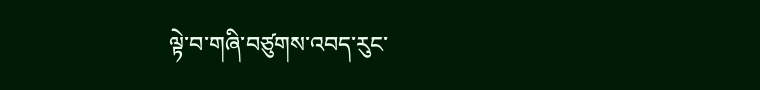ལྟེ་བ་གཞི་བཙུགས་འབད་རུང་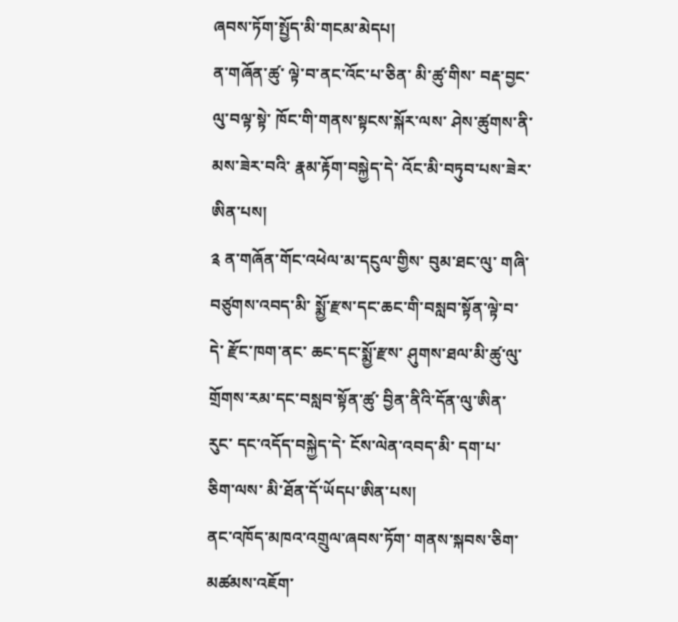ཞབས་ཏོག་སྤྱོད་མི་གངམ་མེདཔ།
ན་གཞོན་ཚུ་ ལྟེ་བ་ནང་འོང་པ་ཅིན་ མི་ཚུ་གིས་ བརྡ་བྱང་ལུ་བལྟ་སྟེ་ ཁོང་གི་གནས་སྟངས་སྐོར་ལས་ ཤེས་ཚུགས་ནི་མས་ཟེར་བའི་ རྣམ་རྟོག་བསྐྱེད་དེ་ འོང་མི་བཏུབ་པས་ཟེར་ཨིན་པས།
༉ ན་གཞོན་གོང་འཕེལ་མ་དངུལ་གྱིས་ བུམ་ཐང་ལུ་ གཞི་བཙུགས་འབད་མི་ སྨྱོ་རྫས་དང་ཆང་གི་བསླབ་སྟོན་ལྟེ་བ་དེ་ རྫོང་ཁག་ནང་ ཆང་དང་སྨྱོ་རྫས་ ཤུགས་ཐལ་མི་ཚུ་ལུ་ གྲོགས་རམ་དང་བསླབ་སྟོན་ཚུ་ བྱིན་ནིའི་དོན་ལུ་ཨིན་རུང་ དང་འདོད་བསྐྱེད་དེ་ ངོས་ལེན་འབད་མི་ དག་པ་ཅིག་ལས་ མི་ཐོན་དོ་ཡོདཔ་ཨིན་པས།
ནང་འཁོད་མཁའ་འགྲུལ་ཞབས་ཏོག་ གནས་སྐབས་ཅིག་ མཚམས་འཇོག་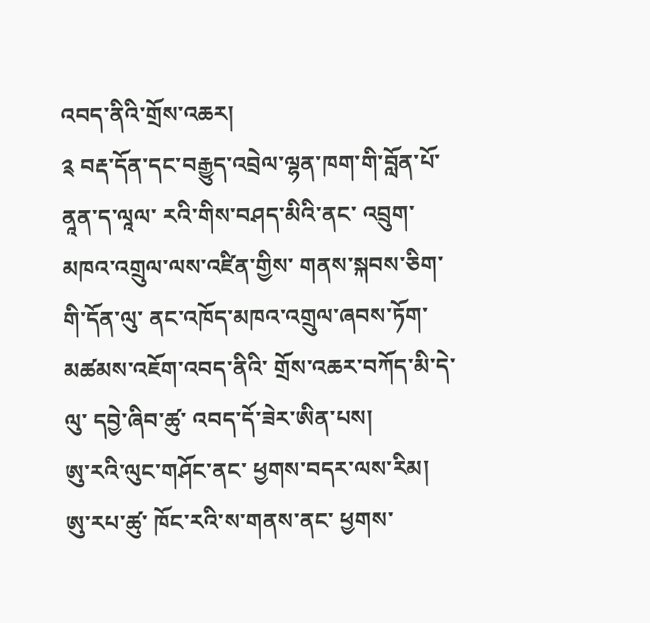འབད་ནིའི་གྲོས་འཆར།
༉ བརྡ་དོན་དང་བརྒྱུད་འབྲེལ་ལྷན་ཁག་གི་བློན་པོ་ ནཱན་ད་ལཱལ་ རའི་གིས་བཤད་མིའི་ནང་ འབྲུག་མཁའ་འགྲུལ་ལས་འཛིན་གྱིས་ གནས་སྐབས་ཅིག་གི་དོན་ལུ་ ནང་འཁོད་མཁའ་འགྲུལ་ཞབས་ཏོག་ མཚམས་འཇོག་འབད་ནིའི་ གྲོས་འཆར་བཀོད་མི་དེ་ལུ་ དབྱེ་ཞིབ་ཚུ་ འབད་དོ་ཟེར་ཨིན་པས།
ཨུ་རའི་ལུང་གཤོང་ནང་ ཕྱགས་བདར་ལས་རིམ།
ཨུ་རཔ་ཚུ་ ཁོང་རའི་ས་གནས་ནང་ ཕྱགས་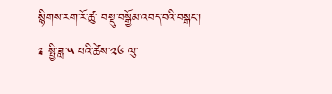སྙིགས་རག་རོ་ཚུ་ བསྡུ་བསྒྱོམ་འབད་བའི་བསྒང་།
༉ སྤྱི་ཟླ་༥ པའི་ཚེས་༢༦ ལུ་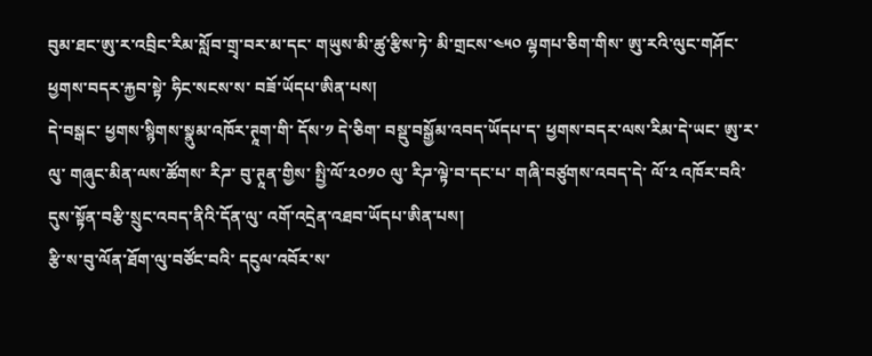བུམ་ཐང་ཨུ་ར་འབྲིང་རིམ་སློབ་གྲྭ་བར་མ་དང་ གཡུས་མི་ཚུ་རྩིས་ཏེ་ མི་གྲངས་༤༥༠ ལྷགཔ་ཅིག་གིས་ ཨུ་རའི་ལུང་གཤོང་ ཕྱགས་བདར་རྐྱབ་སྟེ་ ཧིང་སངས་ས་ བཟོ་ཡོདཔ་ཨིན་པས།
དེ་བསྒང་ ཕྱགས་སྙིགས་སྣུམ་འཁོར་ཊཱག་གི་ དོས་༡ དེ་ཅིག་ བསྡུ་བསྒྱོམ་འབད་ཡོདཔ་ད་ ཕྱགས་བདར་ལས་རིམ་དེ་ཡང་ ཨུ་ར་ལུ་ གཞུང་མིན་ལས་ཚོགས་ རིཌ་ བུ་ཊཱན་གྱིས་ སྤྱི་ལོ་༢༠༡༠ ལུ་ རིཌ་ལྟེ་བ་དང་པ་ གཞི་བཙུགས་འབད་དེ་ ལོ་༢ འཁོར་བའི་ དུས་སྟོན་བརྩི་སྲུང་འབད་ནིའི་དོན་ལུ་ འགོ་འདྲེན་འཐབ་ཡོདཔ་ཨིན་པས།
རྩི་ས་བུ་ལོན་ཐོག་ལུ་བཙོང་བའི་ དངུལ་འབོར་ས་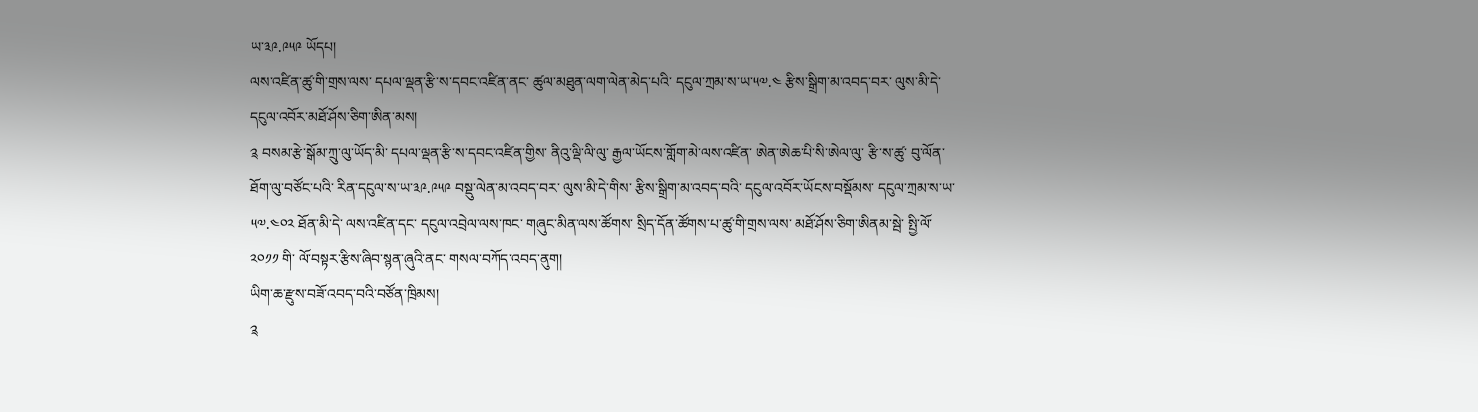ཡ་༣༩.༩༥༩ ཡོདཔ།
ལས་འཛིན་ཚུ་གི་གྲས་ལས་ དཔལ་ལྡན་རྩི་ས་དབང་འཛིན་ནང་ ཚུལ་མཐུན་ལག་ལེན་མེད་པའི་ དངུལ་ཀྲམ་ས་ཡ་༥༧.༤ རྩིས་སྒྲིག་མ་འབད་བར་ ལུས་མི་དེ་ དངུལ་འབོར་མཐོ་ཤོས་ཅིག་ཨིན་མས།
༉ བསམ་རྩེ་སྒོམ་ཀྲུ་ལུ་ཡོད་མི་ དཔལ་ལྡན་རྩི་ས་དབང་འཛིན་གྱིས་ ནིའུ་ལྡི་ལི་ལུ་ རྒྱལ་ཡོངས་གློག་མེ་ལས་འཛིན་ ཨེན་ཨེཆ་པི་སི་ཨེལ་ལུ་ རྩི་ས་ཚུ་ བུ་ལོན་ཐོག་ལུ་བཙོང་པའི་ རིན་དངུལ་ས་ཡ་༣༩.༩༥༩ བསྡུ་ལེན་མ་འབད་བར་ ལུས་མི་དེ་གིས་ རྩིས་སྒྲིག་མ་འབད་བའི་ དངུལ་འབོར་ཡོངས་བསྡོམས་ དངུལ་ཀྲམ་ས་ཡ་༥༧.༤༠༢ ཐོན་མི་དེ་ ལས་འཛིན་དང་ དངུལ་འབྲེལ་ལས་ཁང་ གཞུང་མིན་ལས་ཚོགས་ སྲིད་དོན་ཚོགས་པ་ཚུ་གི་གྲས་ལས་ མཐོ་ཤོས་ཅིག་ཨིནམ་སྦེ་ སྤྱི་ལོ་༢༠༡༡ གི་ ལོ་བསྟར་རྩིས་ཞིབ་སྙན་ཞུའི་ནང་ གསལ་བཀོད་འབད་ནུག།
ཡིག་ཆ་རྫུས་བཟོ་འབད་བའི་བཙོན་ཁྲིམས།
༉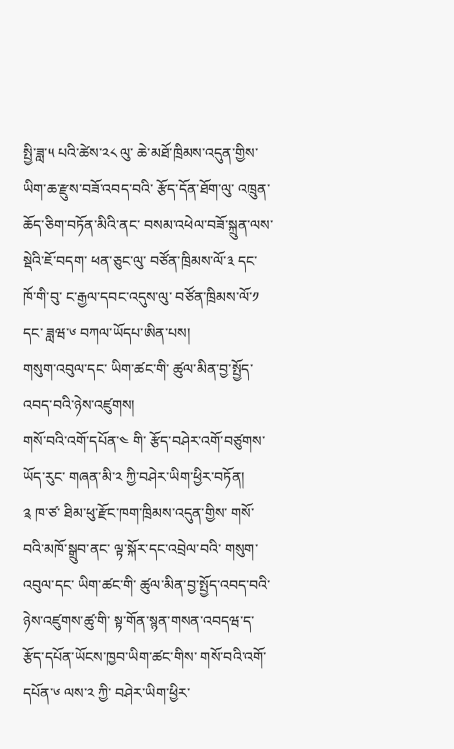སྤྱི་ཟླ་༥ པའི་ཚེས་༢༨ ལུ་ ཆེ་མཐོ་ཁྲིམས་འདུན་གྱིས་ ཡིག་ཆ་རྫུས་བཟོ་འབད་བའི་ རྩོད་དོན་ཐོག་ལུ་ འཁྲུན་ཆོད་ཅིག་བཏོན་མིའི་ནང་ བསམ་འཕེལ་བཟོ་སྐྲུན་ལས་སྡེའི་ཇོ་བདག་ ཕན་ཅུང་ལུ་ བཙོན་ཁྲིམས་ལོ་༣ དང་ ཁོ་གི་བུ་ ང་རྒྱལ་དབང་འདུས་ལུ་ བཙོན་ཁྲིམས་ལོ་༡ དང་ ཟླཝ་༦ བཀལ་ཡོདཔ་ཨིན་པས།
གསུག་འབུལ་དང་ ཡིག་ཚང་གི་ ཚུལ་མིན་བྱ་སྤྱོད་འབད་བའི་ཉེས་འཛུགས།
གསོ་བའི་འགོ་དཔོན་༤ གི་ རྩོད་བཤེར་འགོ་བཙུགས་ཡོད་རུང་ གཞན་མི་༢ ཀྱི་བཤེར་ཡིག་ཕྱིར་བཏོན།
༉ ཁ་ཙ་ ཐིམ་ཕུ་རྫོང་ཁག་ཁྲིམས་འདུན་གྱིས་ གསོ་བའི་མཁོ་སྒྲུབ་ནང་ ལྟ་སྐོར་དང་འབྲེལ་བའི་ གསུག་འབུལ་དང་ ཡིག་ཚང་གི་ ཚུལ་མིན་བྱ་སྤྱོད་འབད་བའི་ ཉེས་འཛུགས་ཚུ་གི་ སྟ་གོན་སྙན་གསན་འབདཝ་ད་ རྩོད་དཔོན་ཡོངས་ཁྱབ་ཡིག་ཚང་གིས་ གསོ་བའི་འགོ་དཔོན་༦ ལས་༢ ཀྱི་ བཤེར་ཡིག་ཕྱིར་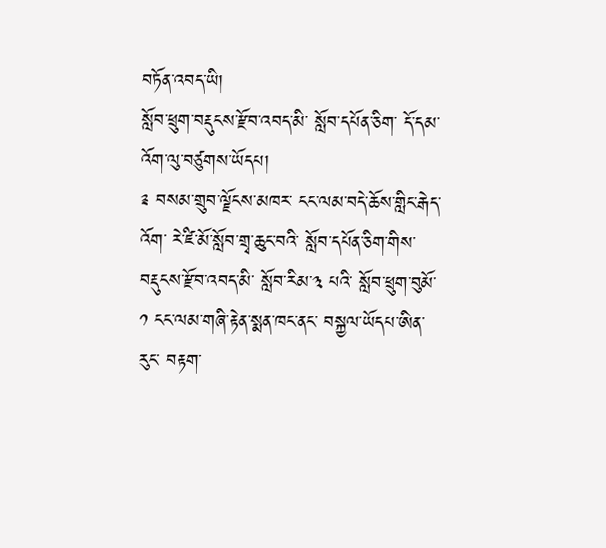བཏོན་འབད་ཡི།
སློབ་ཕྲུག་བརྡུངས་རྫོབ་འབད་མི་ སློབ་དཔོན་ཅིག་ དོ་དམ་འོག་ལུ་བཙུགས་ཡོདཔ།
༉ བསམ་གྲུབ་ལྗོངས་མཁར་ ངང་ལམ་བདེ་ཆོས་གླིང་རྒེད་འོག་ རེ་ཛི་མོ་སློབ་གྲྭ་ཆུང་བའི་ སློབ་དཔོན་ཅིག་གིས་ བརྡུངས་རྫོབ་འབད་མི་ སློབ་རིམ་༣ པའི་ སློབ་ཕྲུག་བུམོ་༡ ངང་ལམ་གཞི་རྟེན་སྨན་ཁང་ནང་ བསྐྱལ་ཡོདཔ་ཨིན་རུང་ བརྟག་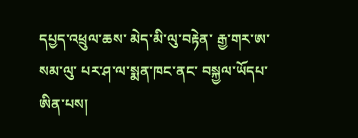དཔྱད་འཕྲུལ་ཆས་ མེད་མི་ལུ་བརྟེན་ རྒྱ་གར་ཨ་སམ་ལུ་ པར་ཤ་ལ་སྨན་ཁང་ནང་ བསྐྱལ་ཡོདཔ་ཨིན་པས།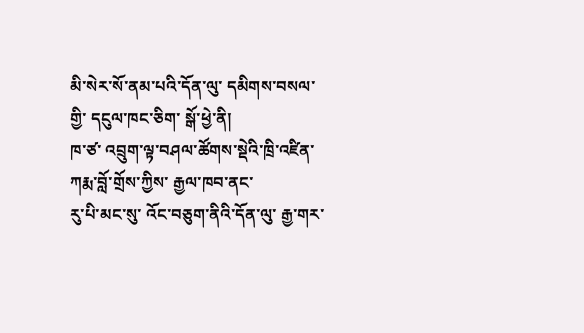མི་སེར་སོ་ནམ་པའི་དོན་ལུ་ དམིགས་བསལ་གྱི་ དངུལ་ཁང་ཅིག་ སྒོ་ཕྱེ་ནི།
ཁ་ཙ་ འབྲུག་ལྟ་བཤལ་ཚོགས་སྡེའི་ཁྲི་འཛིན་ ཀརྨ་བློ་གྲོས་ཀྱིས་ རྒྱལ་ཁབ་ནང་
རུ་པི་མང་སུ་ འོང་བཅུག་ནིའི་དོན་ལུ་ རྒྱ་གར་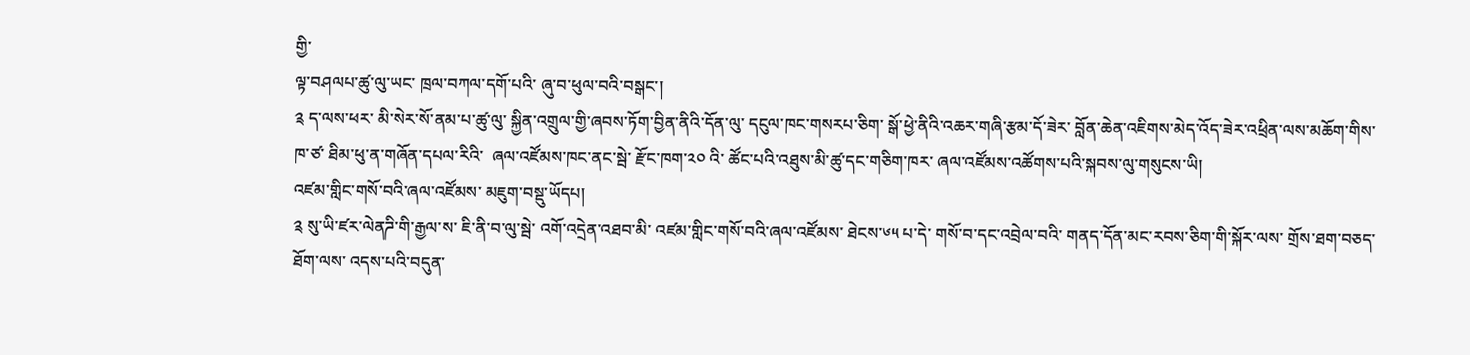གྱི་
ལྟ་བཤལཔ་ཚུ་ལུ་ཡང་ ཁྲལ་བཀལ་དགོ་པའི་ ཞུ་བ་ཕུལ་བའི་བསྒང་།
༉ ད་ལས་ཕར་ མི་སེར་སོ་ནམ་པ་ཚུ་ལུ་ སྐྱིན་འགྲུལ་གྱི་ཞབས་ཏོག་བྱིན་ནིའི་དོན་ལུ་ དངུལ་ཁང་གསརཔ་ཅིག་ སྒོ་ཕྱེ་ནིའི་འཆར་གཞི་རྩམ་དོ་ཟེར་ བློན་ཆེན་འཇིགས་མེད་འོད་ཟེར་འཕྲིན་ལས་མཆོག་གིས་ ཁ་ཙ་ ཐིམ་ཕུ་ན་གཞོན་དཔལ་རིའི་  ཞལ་འཛོམས་ཁང་ནང་སྦེ་ རྫོང་ཁག་༢༠ འི་ ཚོང་པའི་འཐུས་མི་ཚུ་དང་གཅིག་ཁར་ ཞལ་འཛོམས་འཚོགས་པའི་སྐབས་ལུ་གསུངས་ཡི།
འཛམ་གླིང་གསོ་བའི་ཞལ་འཛོམས་ མཇུག་བསྡུ་ཡོདཔ།
༉ སུ་ཡི་ཛར་ལེནཌི་གི་རྒྱལ་ས་ ཇི་ནི་བ་ལུ་སྦེ་ འགོ་འདྲེན་འཐབ་མི་ འཛམ་གླིང་གསོ་བའི་ཞལ་འཛོམས་ ཐེངས་༦༥ པ་དེ་ གསོ་བ་དང་འབྲེལ་བའི་ གནད་དོན་མང་རབས་ཅིག་གི་སྐོར་ལས་ གྲོས་ཐག་བཅད་ཐོག་ལས་ འདས་པའི་བདུན་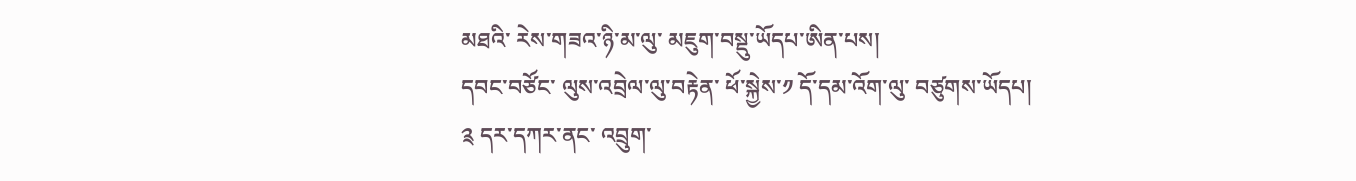མཐའི་ རེས་གཟའ་ཉི་མ་ལུ་ མཇུག་བསྡུ་ཡོདཔ་ཨིན་པས།
དབང་བཙོང་ ལུས་འབྲེལ་ལུ་བརྟེན་ ཕོ་སྐྱེས་༡ དོ་དམ་འོག་ལུ་ བཙུགས་ཡོདཔ།
༉ དར་དཀར་ནང་ འབྲུག་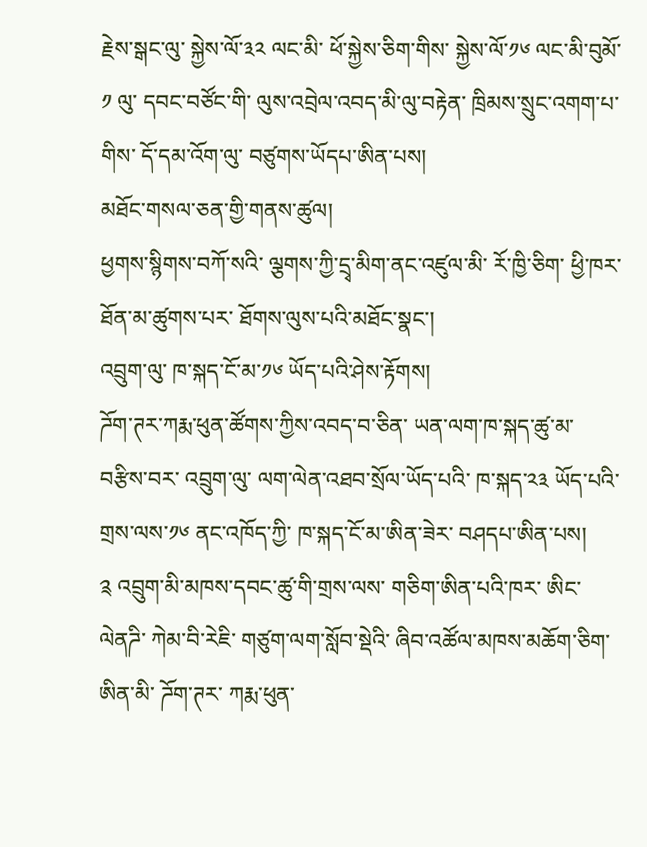རྗེས་སྒང་ལུ་ སྐྱེས་ལོ་༣༢ ལང་མི་ ཕོ་སྐྱེས་ཅིག་གིས་ སྐྱེས་ལོ་༡༦ ལང་མི་བུམོ་༡ ལུ་ དབང་བཙོང་གི་ ལུས་འབྲེལ་འབད་མི་ལུ་བརྟེན་ ཁྲིམས་སྲུང་འགག་པ་གིས་ དོ་དམ་འོག་ལུ་ བཙུགས་ཡོདཔ་ཨིན་པས།
མཐོང་གསལ་ཅན་གྱི་གནས་ཚུལ།
ཕྱགས་སྙིགས་བཀོ་སའི་ ལྕགས་ཀྱི་དྲྭ་མིག་ནང་འཛུལ་མི་ རོ་ཁྱི་ཅིག་ ཕྱི་ཁར་ཐོན་མ་ཚུགས་པར་ ཐོགས་ལུས་པའི་མཐོང་སྣང་།
འབྲུག་ལུ་ ཁ་སྐད་ངོ་མ་༡༦ ཡོད་པའི་ཤེས་རྟོགས།
ཌོག་ཊར་ཀརྨ་ཕུན་ཚོགས་ཀྱིས་འབད་བ་ཅིན་ ཡན་ལག་ཁ་སྐད་ཚུ་མ་བརྩིས་བར་ འབྲུག་ལུ་ ལག་ལེན་འཐབ་སྲོལ་ཡོད་པའི་ ཁ་སྐད་༢༣ ཡོད་པའི་གྲས་ལས་༡༦ ནང་འཁོད་ཀྱི་ ཁ་སྐད་ངོ་མ་ཨིན་ཟེར་ བཤདཔ་ཨིན་པས།
༉ འབྲུག་མི་མཁས་དབང་ཚུ་གི་གྲས་ལས་ གཅིག་ཨིན་པའི་ཁར་ ཨིང་ལེནཌི་ ཀེམ་བི་རེཇི་ གཙུག་ལག་སློབ་སྡེའི་ ཞིབ་འཚོལ་མཁས་མཆོག་ཅིག་ཨིན་མི་ ཌོག་ཊར་ ཀརྨ་ཕུན་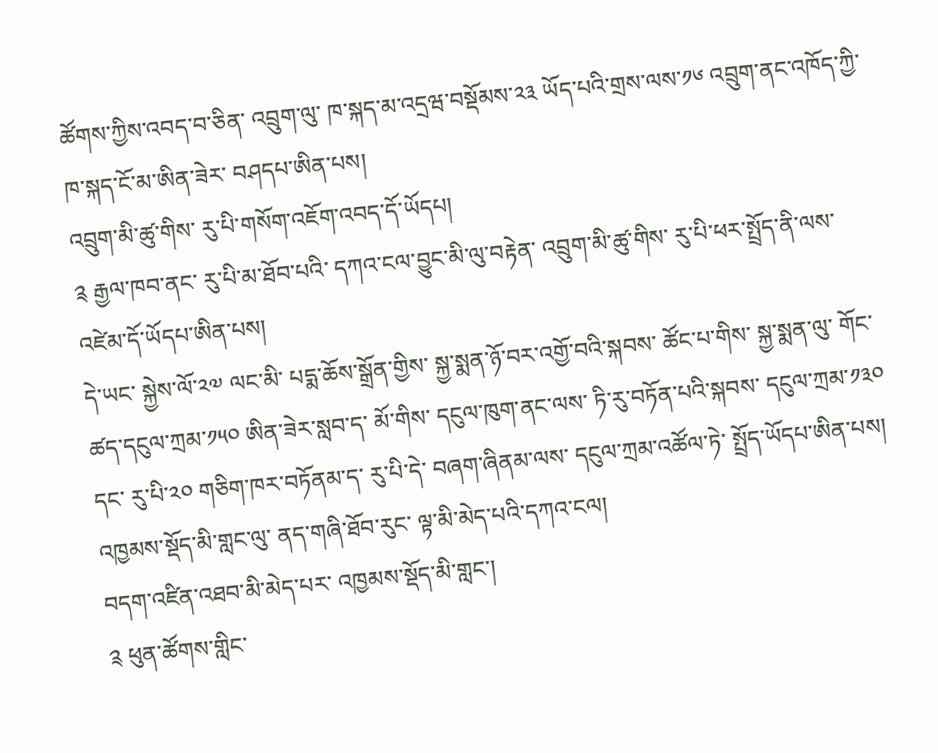ཚོགས་ཀྱིས་འབད་བ་ཅིན་ འབྲུག་ལུ་ ཁ་སྐད་མ་འདྲཝ་བསྡོམས་༢༣ ཡོད་པའི་གྲས་ལས་༡༦ འབྲུག་ནང་འཁོད་ཀྱི་ ཁ་སྐད་ངོ་མ་ཨིན་ཟེར་ བཤདཔ་ཨིན་པས།
འབྲུག་མི་ཚུ་གིས་ རུ་པི་གསོག་འཇོག་འབད་དོ་ཡོདཔ།
༉ རྒྱལ་ཁབ་ནང་ རུ་པི་མ་ཐོབ་པའི་ དཀའ་ངལ་བྱུང་མི་ལུ་བརྟེན་ འབྲུག་མི་ཚུ་གིས་ རུ་པི་ཕར་སྤྲོད་ནི་ལས་ འཛེམ་དོ་ཡོདཔ་ཨིན་པས།
དེ་ཡང་ སྐྱེས་ལོ་༢༧ ལང་མི་ པདྨ་ཆོས་སྒྲོན་གྱིས་ སྐྱ་སྨན་ཉོ་བར་འགྱོ་བའི་སྐབས་ ཚོང་པ་གིས་ སྐྱ་སྨན་ལུ་ གོང་ཚད་དངུལ་ཀྲམ་༡༥༠ ཨིན་ཟེར་སླབ་ད་ མོ་གིས་ དངུལ་ཁུག་ནང་ལས་ ཏི་རུ་བཏོན་པའི་སྐབས་ དངུལ་ཀྲམ་༡༣༠ དང་ རུ་པི་༢༠ གཅིག་ཁར་བཏོནམ་ད་ རུ་པི་དེ་ བཞག་ཞིནམ་ལས་ དངུལ་ཀྲམ་འཚོལ་ཏེ་ སྤྲོད་ཡོདཔ་ཨིན་པས།
འཁྱམས་སྡོད་མི་གླང་ལུ་ ནད་གཞི་ཐོབ་རུང་ ལྟ་མི་མེད་པའི་དཀའ་ངལ།
བདག་འཛིན་འཐབ་མི་མེད་པར་ འཁྱམས་སྡོད་མི་གླང་།
༉ ཕུན་ཚོགས་གླིང་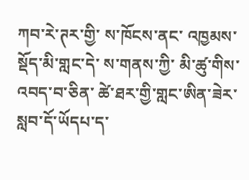ཀབ་རེ་ཊར་གྱི་ ས་ཁོངས་ནང་ འཁྱམས་སྡོད་མི་གླང་དེ་ ས་གནས་ཀྱི་ མི་ཚུ་གིས་འབད་བ་ཅིན་ ཚེ་ཐར་གྱི་གླང་ཨིན་ཟེར་ སླབ་དོ་ཡོདཔ་ད་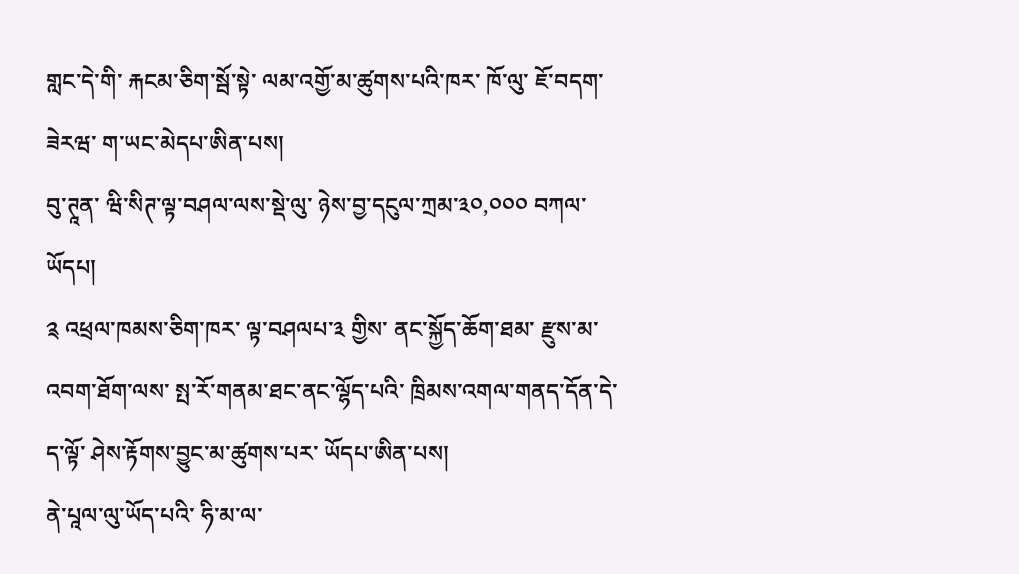གླང་དེ་གི་ རྐངམ་ཅིག་སྦོ་སྟེ་ ལམ་འགྱོ་མ་ཚུགས་པའི་ཁར་ ཁོ་ལུ་ ཇོ་བདག་ཟེརཝ་ ག་ཡང་མེདཔ་ཨིན་པས།
བུ་ཊཱན་ ཝི་སིཊ་ལྟ་བཤལ་ལས་སྡེ་ལུ་ ཉེས་བྱ་དངུལ་ཀྲམ་༣༠,༠༠༠ བཀལ་ཡོདཔ།
༉ འཕྲལ་ཁམས་ཅིག་ཁར་ ལྟ་བཤལཔ་༣ གྱིས་ ནང་སྐྱོད་ཆོག་ཐམ་ རྫུས་མ་འབག་ཐོག་ལས་ སྤ་རོ་གནམ་ཐང་ནང་ལྷོད་པའི་ ཁྲིམས་འགལ་གནད་དོན་དེ་ ད་ལྟོ་ ཤེས་རྟོགས་བྱུང་མ་ཚུགས་པར་ ཡོདཔ་ཨིན་པས།
ནེ་པཱལ་ལུ་ཡོད་པའི་ ཧི་མ་ལ་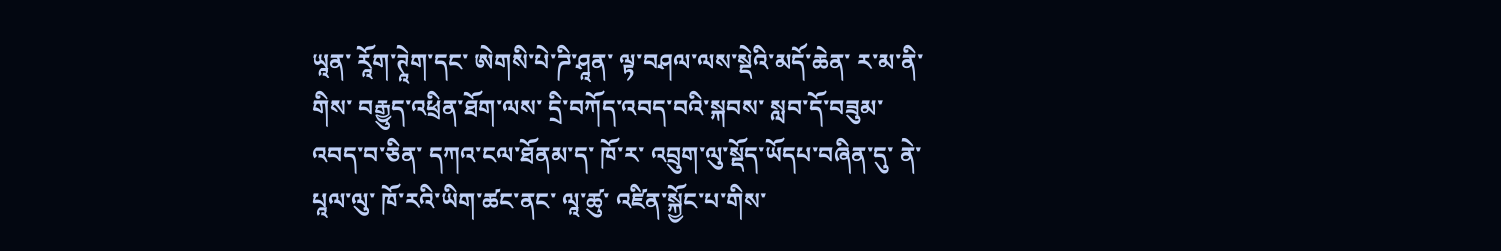ཡཱན་ རཱོག་ཊཱེག་དང་ ཨེགསི་པེ་ཌི་ཤཱན་ ལྟ་བཤལ་ལས་སྡེའི་མདོ་ཆེན་ ར་མ་ནི་གིས་ བརྒྱུད་འཕྲིན་ཐོག་ལས་ དྲི་བཀོད་འབད་བའི་སྐབས་ སླབ་དོ་བཟུམ་འབད་བ་ཅིན་ དཀའ་ངལ་ཐོནམ་ད་ ཁོ་ར་ འབྲུག་ལུ་སྡོད་ཡོདཔ་བཞིན་དུ་ ནེ་པཱལ་ལུ་ ཁོ་རའི་ཡིག་ཚང་ནང་ ལཱ་ཚུ་ འཛིན་སྐྱོང་པ་གིས་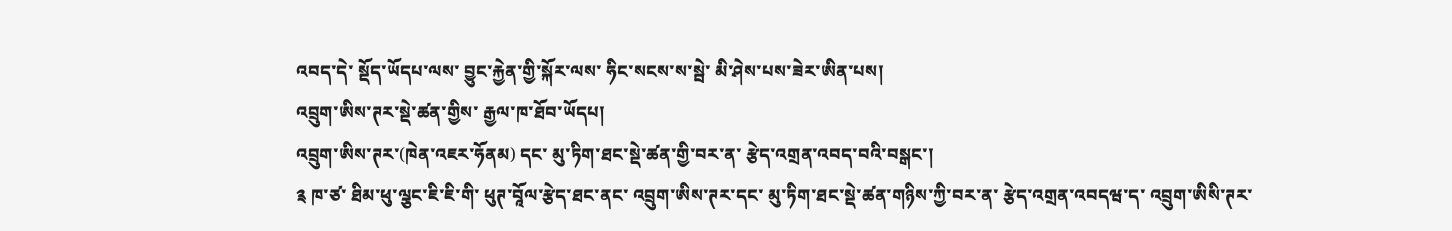འབད་དེ་ སྡོད་ཡོདཔ་ལས་ བྱུང་རྐྱེན་གྱི་སྐོར་ལས་ ཧིང་སངས་ས་སྦེ་ མི་ཤེས་པས་ཟེར་ཨིན་པས།
འབྲུག་ཨིས་ཊར་སྡེ་ཚན་གྱིས་ རྒྱལ་ཁ་ཐོབ་ཡོདཔ།
འབྲུག་ཨིས་ཊར་(ཁེན་འཇར་ཧོནམ) དང་ མུ་ཏིག་ཐང་སྡེ་ཚན་གྱི་བར་ན་ རྩེད་འགྲན་འབད་བའི་བསྒང་།
༉ ཁ་ཙ་ ཐིམ་ཕུ་ལྕང་ཇི་ཇི་གི་ ཕུཊ་བཱོལ་རྩེད་ཐང་ནང་ འབྲུག་ཨིས་ཊར་དང་ མུ་ཏིག་ཐང་སྡེ་ཚན་གཉིས་ཀྱི་བར་ན་ རྩེད་འགྲན་འབདཝ་ད་ འབྲུག་ཨིསི་ཊར་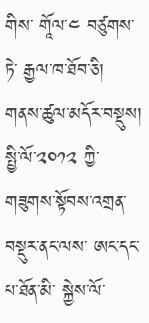གིས་ གཱོལ་༤ བཙུགས་ཏེ་ རྒྱལ་ཁ་ཐོབ་ཅི།
གནས་ཚུལ་མདོར་བསྡུས།
སྤྱི་ལོ་༢༠༡༢ ཀྱི་ གཟུགས་སྟོབས་འགྲན་བསྡུར་ནང་ལས་ ཨང་དང་པ་ཐོན་མི་ སྐྱེས་ལོ་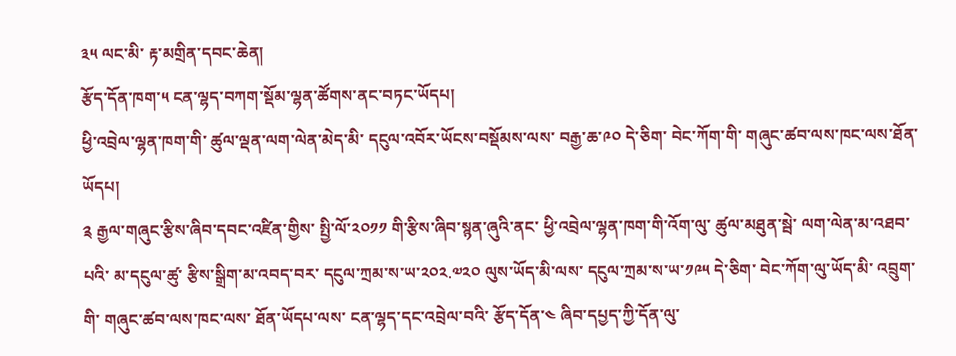༣༥ ལང་མི་ རྟ་མགྲིན་དབང་ཆེན།
རྩོད་དོན་ཁག་༥ ངན་ལྷད་བཀག་སྡོམ་ལྷན་ཚོགས་ནང་བཏང་ཡོདཔ།
ཕྱི་འབྲེལ་ལྷན་ཁག་གི་ ཚུལ་ལྡན་ལག་ལེན་མེད་མི་ དངུལ་འབོར་ཡོངས་བསྡོམས་ལས་ བརྒྱ་ཆ་༩༠ དེ་ཅིག་ བེང་ཀོག་གི་ གཞུང་ཚབ་ལས་ཁང་ལས་ཐོན་ཡོདཔ།
༉ རྒྱལ་གཞུང་རྩིས་ཞིབ་དབང་འཛིན་གྱིས་ སྤྱི་ལོ་༢༠༡༡ གི་རྩིས་ཞིབ་སྙན་ཞུའི་ནང་ ཕྱི་འབྲེལ་ལྷན་ཁག་གི་འོག་ལུ་ ཚུལ་མཐུན་སྦེ་ ལག་ལེན་མ་འཐབ་པའི་ མ་དངུལ་ཚུ་ རྩིས་སྒྲིག་མ་འབད་བར་ དངུལ་ཀྲམ་ས་ཡ་༢༠༢.༧༢༠ ལུས་ཡོད་མི་ལས་ དངུལ་ཀྲམ་ས་ཡ་༡༩༥ དེ་ཅིག་ བེང་ཀོག་ལུ་ཡོད་མི་ འབྲུག་གི་ གཞུང་ཚབ་ལས་ཁང་ལས་ ཐོན་ཡོདཔ་ལས་ ངན་ལྷད་དང་འབྲེལ་བའི་ རྩོད་དོན་༤ ཞིབ་དཔྱད་ཀྱི་དོན་ལུ་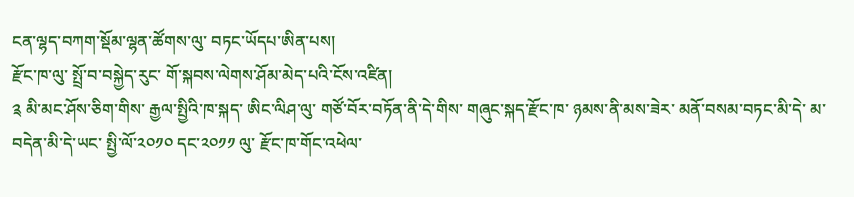ངན་ལྷད་བཀག་སྡོམ་ལྷན་ཚོགས་ལུ་ བཏང་ཡོདཔ་ཨིན་པས།
རྫོང་ཁ་ལུ་ སྤྲོ་བ་བསྐྱེད་རུང་ གོ་སྐབས་ལེགས་ཤོམ་མེད་པའི་ངོས་འཛིན།
༉ མི་མང་ཤོས་ཅིག་གིས་ རྒྱལ་སྤྱིའི་ཁ་སྐད་ ཨིང་ལིཤ་ལུ་ གཙོ་བོར་བཏོན་ནི་དེ་གིས་ གཞུང་སྐད་རྫོང་ཁ་ ཉམས་ནི་མས་ཟེར་ མནོ་བསམ་བཏང་མི་དེ་ མ་བདེན་མི་དེ་ཡང་ སྤྱི་ལོ་༢༠༡༠ དང་༢༠༡༡ ལུ་ རྫོང་ཁ་གོང་འཕེལ་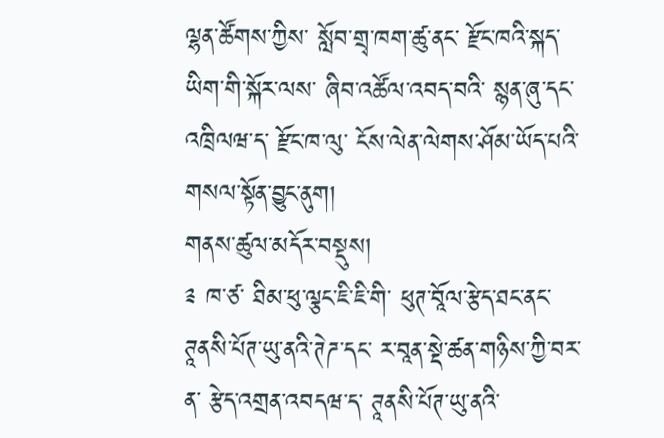ལྷན་ཚོགས་ཀྱིས་ སློབ་གྲྭ་ཁག་ཚུ་ནང་ རྫོང་ཁའི་སྐད་ཡིག་གི་སྐོར་ལས་ ཞིབ་འཚོལ་འབད་བའི་ སྙན་ཞུ་དང་འཁྲིལཝ་ད་ རྫོང་ཁ་ལུ་ ངོས་ལེན་ལེགས་ཤོམ་ཡོད་པའི་ གསལ་སྟོན་བྱུང་ནུག།
གནས་ཚུལ་མདོར་བསྡུས།
༉ ཁ་ཙ་ ཐིམ་ཕུ་ལྕང་ཇི་ཇི་གི་ ཕུཊ་བཱོལ་རྩེད་ཐང་ནང་ ཊཱནསི་པོཊ་ཡུ་ནའི་ཊེཌ་དང་ ར་བཱན་སྡེ་ཚན་གཉིས་ཀྱི་བར་ན་ རྩེད་འགྲན་འབདཝ་ད་ ཊཱནསི་པོཊ་ཡུ་ནའི་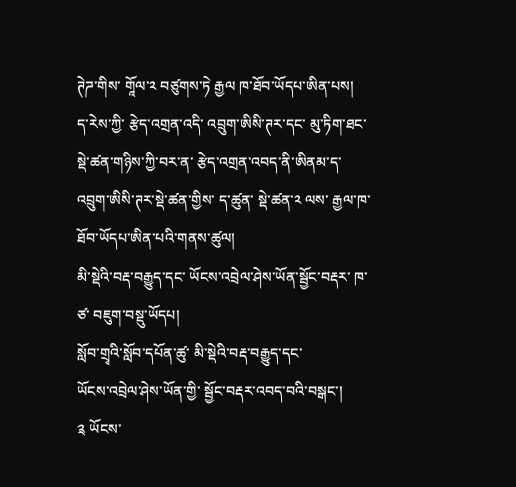ཊེཌ་གིས་ གཱོལ་༢ བཙུགས་ཏེ རྒྱལ ཁ་ཐོབ་ཡོདཔ་ཨིན་པས།
ད་རེས་ཀྱི་ རྩེད་འགྲན་འདི་ འབྲུག་ཨིསི་ཊར་དང་ མུ་ཏིག་ཐང་སྡེ་ཚན་གཉིས་ཀྱི་བར་ན་ རྩེད་འགྲན་འབད་ནི་ཨིནམ་ད་ འབྲུག་ཨིསི་ཊར་སྡེ་ཚན་གྱིས་ ད་ཚུན་ སྡེ་ཚན་༢ ལས་ རྒྱལ་ཁ་ཐོབ་ཡོདཔ་ཨིན་པའི་གནས་ཚུལ།
མི་སྡེའི་བརྡ་བརྒྱུད་དང་ ཡོངས་འབྲེལ་ཤེས་ཡོན་སྦྱོང་བརྡར་ ཁ་ཙ་ བཇུག་བསྡུ་ཡོདཔ།
སློབ་གྲྭའི་སློབ་དཔོན་ཚུ་ མི་སྡེའི་བརྡ་བརྒྱུད་དང་
ཡོངས་འབྲེལ་ཤེས་ཡོན་གྱི་ སྦྱོང་བརྡར་འབད་བའི་བསྒང་།
༉ ཡོངས་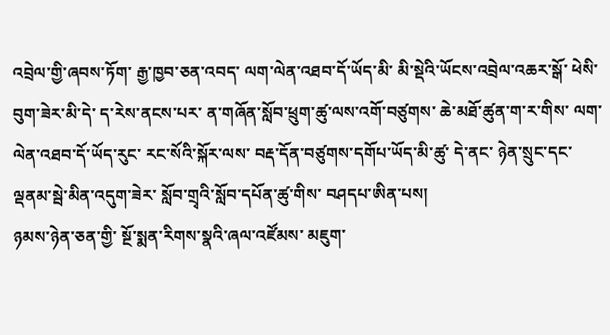འབྲེལ་གྱི་ཞབས་ཏོག་ རྒྱ་ཁྱབ་ཅན་འབད་ ལག་ལེན་འཐབ་དོ་ཡོད་མི་ མི་སྡེའི་ཡོངས་འབྲེལ་འཆར་སྒོ་ ཕེསི་བུག་ཟེར་མི་དེ་ ད་རེས་ནངས་པར་ ན་གཞོན་སློབ་ཕྲུག་ཚུ་ལས་འགོ་བཙུགས་ ཆེ་མཐོ་ཚུན་ག་ར་གིས་ ལག་ལེན་འཐབ་དོ་ཡོད་རུང་ རང་སོའི་སྐོར་ལས་ བརྡ་དོན་བཙུགས་དགོཔ་ཡོད་མི་ཚུ་ དེ་ནང་ ཉེན་སྲུང་དང་ ལྡནམ་སྦེ་མིན་འདུག་ཟེར་ སློབ་གྲྭའི་སློབ་དཔོན་ཚུ་གིས་ བཤདཔ་ཨིན་པས།
ཉམས་ཉེན་ཅན་གྱི་ སྔོ་སྨན་རིགས་སྣའི་ཞལ་འཛོམས་ མཇུག་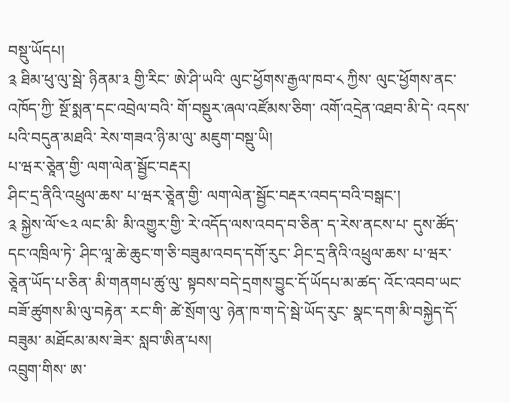བསྡུ་ཡོདཔ།
༉ ཐིམ་ཕུ་ལུ་སྦེ་ ཉིནམ་༣ གྱི་རིང་ ཨེ་ཤི་ཡའི་ ལུང་ཕྱོགས་རྒྱལ་ཁབ་༨ ཀྱིས་ ལུང་ཕྱོགས་ནང་འཁོད་ཀྱི་ སྔོ་སྨན་དང་འབྲེལ་བའི་ གོ་བསྡུར་ཞལ་འཛོམས་ཅིག་ འགོ་འདྲེན་འཐབ་མི་དེ་ འདས་པའི་བདུན་མཐའི་ རེས་གཟའ་ཉི་མ་ལུ་ མཇུག་བསྡུ་ཡི།
པ་ཝར་ཅཱེན་གྱི་ ལག་ལེན་སྦྱོང་བརྡར།
ཤིང་དྲ་ནིའི་འཕྲུལ་ཆས་ པ་ཝར་ཅཱེན་གྱི་ ལག་ལེན་སྦྱོང་བརྡར་འབད་བའི་བསྒང་།
༉ སྐྱེས་ལོ་༤༢ ལང་མི་ མི་འགྱུར་གྱི་ རེ་འདོད་ལས་འབད་བ་ཅིན་ ད་རེས་ནངས་པ་ དུས་ཚོད་དང་འཁྲིལ་ཏེ་ ཤིང་ལཱ་ཆེ་ཆུང་ག་ཅི་བཟུམ་འབད་དགོ་རུང་ ཤིང་དྲ་ནིའི་འཕྲུལ་ཆས་ པ་ཝར་ཅཱེན་ཡོད་པ་ཅིན་ མི་གནགཔ་ཚུ་ལུ་ སྟབས་བདེ་དྲགས་བྱུང་དོ་ཡོདཔ་མ་ཚད་ འོང་འབབ་ཡང་ བཟོ་ཚུགས་མི་ལུ་བརྟེན་ རང་གི་ ཚེ་སྲོག་ལུ་ ཉེན་ཁ་ག་དེ་སྦེ་ཡོད་རུང་ སྣང་དག་མི་བསྐྱེད་དོ་བཟུམ་ མཐོངམ་མས་ཟེར་ སླབ་ཨིན་པས།
འབྲུག་གིས་ ཨ་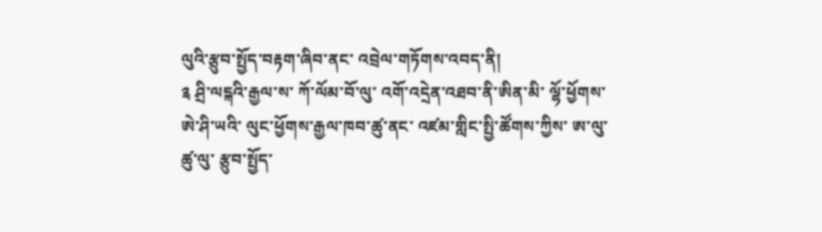ལུའི་རྩུབ་སྤྱོད་བརྟག་ཞིབ་ནང་ འབྲེལ་གཏོགས་འབད་ནི།
༉ ཤྲི་ལངྐའི་རྒྱལ་ས་ ཀོ་ལོམ་བོ་ལུ་ འགོ་འདྲེན་འཐབ་ནི་ཨིན་མི་ ལྷོ་ཕྱོགས་ཨེ་ཤི་ཡའི་ ལུང་ཕྱོགས་རྒྱལ་ཁབ་ཚུ་ནང་ འཛམ་གླིང་སྤྱི་ཚོགས་ཀྱིས་ ཨ་ལུ་ཚུ་ལུ་ རྩུབ་སྤྱོད་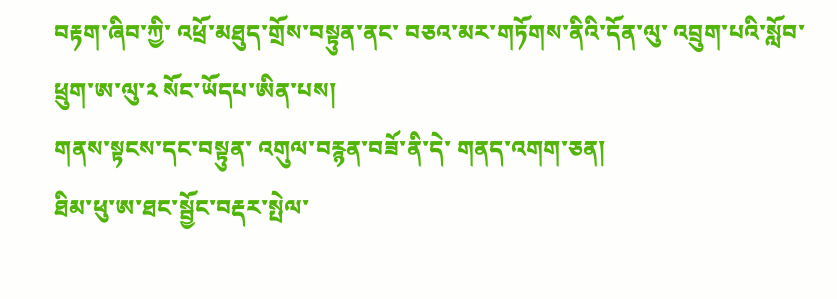བརྟག་ཞིབ་ཀྱི་ འཕྲོ་མཐུད་གྲོས་བསྟུན་ནང་ བཅའ་མར་གཏོགས་ནིའི་དོན་ལུ་ འབྲུག་པའི་སློབ་ཕྲུག་ཨ་ལུ་༢ སོང་ཡོདཔ་ཨིན་པས།
གནས་སྟངས་དང་བསྟུན་ འགུལ་བརྙན་བཟོ་ནི་དེ་ གནད་འགག་ཅན།
ཐིམ་ཕུ་ཨ་ཐང་སྦྱོང་བརྡར་སྤེལ་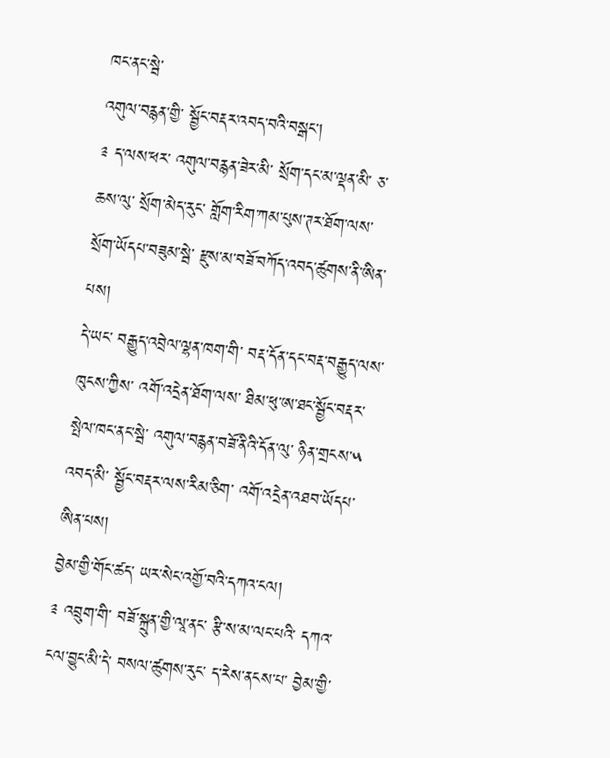ཁང་ནང་སྦེ་
འགུལ་བརྙན་གྱི་ སྦྱོང་བརྡར་འབད་བའི་བསྒང་།
༉ ད་ལས་ཕར་ འགུལ་བརྙན་ཟེར་མི་ སྲོག་དང་མ་ལྡན་མི་ ཅ་ཆས་ལུ་ སྲོག་མེད་རུང་ གློག་རིག་ཀམ་པུས་ཊར་ཐོག་ལས་ སྲོག་ཡོདཔ་བཟུམ་སྦེ་ རྫུས་མ་བཟོ་བཀོད་འབད་ཚུགས་ནི་ཨིན་པས།
དེ་ཡང་ བརྒྱུད་འབྲེལ་ལྷན་ཁག་གི་ བརྡ་དོན་དང་བརྡ་བརྒྱུད་ལས་ཁུངས་ཀྱིས་ འགོ་འདྲེན་ཐོག་ལས་ ཐིམ་ཕུ་ཨ་ཐང་སྦྱོང་བརྡར་སྤེལ་ཁང་ནང་སྦེ་ འགུལ་བརྙན་བཟོ་ནིའི་དོན་ལུ་ ཉིན་གྲངས་༥ འབད་མི་ སྦྱོང་བརྡར་ལས་རིམ་ཅིག་ འགོ་འདྲེན་འཐབ་ཡོདཔ་ཨིན་པས།
བྱེམ་གྱི་གོང་ཚད་ ཡར་སེང་འགྱོ་བའི་དཀའ་ངལ།
༉ འབྲུག་གི་ བཟོ་སྐྲུན་གྱི་ལཱ་ནང་ རྩི་ས་མ་ལང་པའི་ དཀའ་ངལ་བྱུང་མི་དེ་ བསལ་ཚུགས་རུང་ ད་རེས་ནངས་པ་ བྱེམ་གྱི་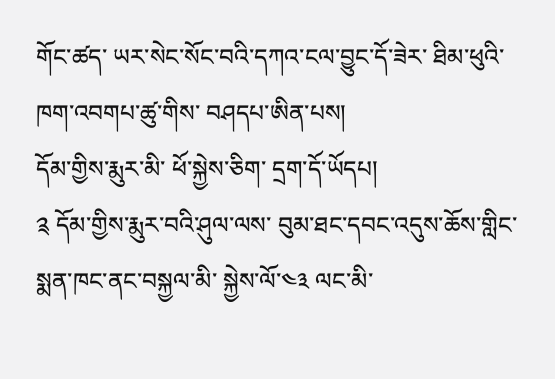གོང་ཚད་ ཡར་སེང་སོང་བའི་དཀའ་ངལ་བྱུང་དོ་ཟེར་ ཐིམ་ཕུའི་ཁག་འབགཔ་ཚུ་གིས་ བཤདཔ་ཨིན་པས།
དོམ་གྱིས་རྨུར་མི་ ཕོ་སྐྱེས་ཅིག་ དྲག་དོ་ཡོདཔ།
༉ དོམ་གྱིས་རྨུར་བའི་ཤུལ་ལས་ བུམ་ཐང་དབང་འདུས་ཆོས་གླིང་སྨན་ཁང་ནང་བསྐྱལ་མི་ སྐྱེས་ལོ་༤༣ ལང་མི་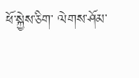ཕོ་སྐྱེས་ཅིག་ ལེགས་ཤོམ་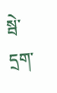སྦེ་ དྲག་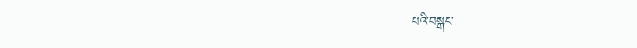པའི་བསྒང་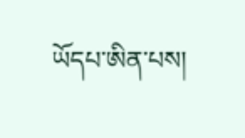ཡོདཔ་ཨིན་པས།